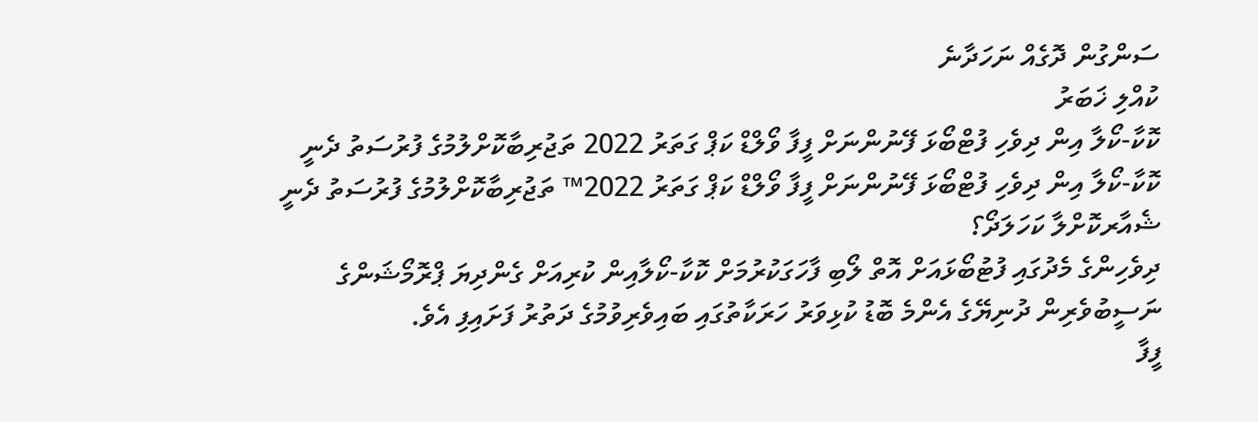ސަންގުން ދޮގެއް ނަހަދާނެ
ކުއްލި ޚަބަރު
ކޮކާ-ކޯލާ އިން ދިވެހި ފުޓްބޯޅަ ފޭނުންނަށް ފީފާ ވޯލްޑް ކަޕް ގަތަރު 2022 ތަޖުރިބާކޮށްލުމުގެ ފުރުސަތު ދެނީ
ކޮކާ-ކޯލާ އިން ދިވެހި ފުޓްބޯޅަ ފޭނުންނަށް ފީފާ ވޯލްޑް ކަޕް ގަތަރު 2022™ ތަޖުރިބާކޮށްލުމުގެ ފުރުސަތު ދެނީ
ޝެއާރކޮށްލާ ކަހަލަދޯ؟
ދިވެހިންގެ މެދުގައި ފުޓުބޯޅައަށް އޮތް ލޯބި ފާހަގަކުރުމަށް ކޮކާ-ކޯލާއިން ކުރިއަށް ގެންދިޔަ ޕްރޮމޯޝަންގެ ނަސީބުވެރިން ދުނިޔޭގެ އެންމެ ބޮޑު ކުޅިވަރު ހަރަކާތުގައި ބައިވެރިވުމުގެ ދަތުރު ފަށައިފި އެވެ.
ފީފާ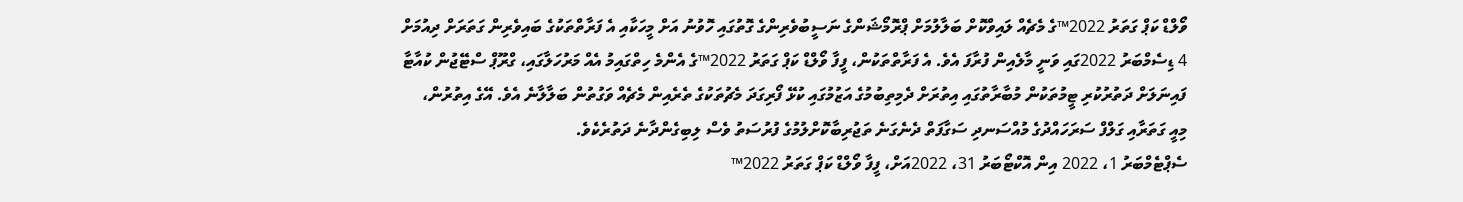ވޯލްޑް ކަޕް ގަތަރު 2022™ގެ މެޗެއް ލައިވްކޮށް ބަލާލުމަށް ޕްރޮމޯޝަންގެ ނަސީބުވެރިންގެ ގޮތުގައި ހޮވުނު އަށް މީހަކާއި އެ ފަރާތްތަކުގެ ބައިވެރިން ގަތަރަށް ދިއުމަށް 4 ޑިސެމްބަރު 2022ގައި ވަނީ މާލެއިން ފުރާފަ އެވެ. އެ ފަރާތްތަކުން، ފީފާ ވޯލްޑް ކަޕް ގަތަރު 2022™ގެ އެންމެ ހިތްގައިމު އެއް މަރުހަލާގައި، ގްރޫޕް ސްޓޭޖުން ކުއާޓާ ފައިނަލަށް ދަތުރުކުރި ޓީމުތަކުން މުބާރާތުގައި އިތުރަށް ދެމިތިބުމުގެ އަޒުމުގައި ކުޅޭ ފޯރިގަދަ މެޗުތަކުގެ ތެރެއިން މެޗެއް ވަގުތުން ބަލާލާނެ އެވެ. އޭގެ އިތުރުން، މިއީ ގަތަރާއި ގަލްފް ސަރަހައްދުގެ މުއްސަނދި ސަގާފަތް ދެނެގަނެ ތަޖުރިބާކޮށްލުމުގެ ފުރުސަތު ވެސް ލިބިގެންދާނެ ދަތުރެކެވެ.
ސެޕްޓެމްބަރު 1، 2022 އިން އޮކްޓޯބަރު 31، 2022އަށް، ފީފާ ވޯލްޑް ކަޕް ގަތަރު 2022™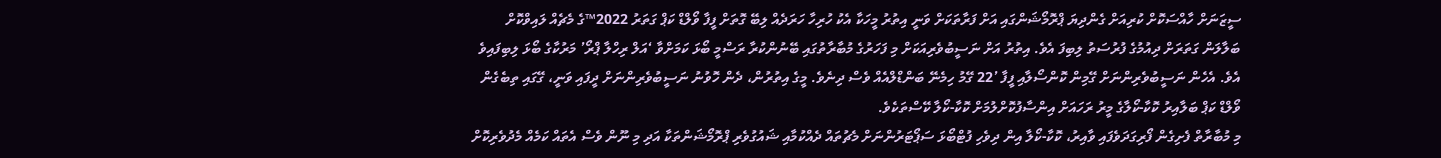ސީޒަނަށް ހާއްސަކޮށް ކުރިއަށް ގެންދިޔަ ޕްރޮމޯޝަންގައި އަށް ފަރާތަކަށް ވަނީ އިތުރު މީހަކާ އެކު ހުރިހާ ހަރަދެއް ލިބޭ ގޮތަށް ފީފާ ވޯލްޑް ކަޕް ގަތަރު 2022™ގެ މެޗެއް ލައިވްކޮށް ބަލާލަން ގަތަރަށް ދިއުމުގެ ފުރުސަތު ލިބިފަ އެވެ. އިތުރު އަށް ނަސީބުވެރިއަކަށް މި ފަހަރުގެ މުބާރާތުގައި ބޭނުންކުރާ ރަސްމީ ބޯޅަ ކަމަށްވާ ‘އަލް ރިހްލާ ޕްރޯ’ މަރުކާގެ ބޯޅަ ލިބިފައިވެ އެވެ. އެހެން ނަސީބުވެރިންނަށް ގޭމިން ކޮންސޯލާއި ފީފާ ’22 ގޭމު ހިމެނޭ ބަންޑްލްއެއް ވެސް ދިނެވެ. މީގެ އިތުރުން، ދެން ހޮވުނު ނަސީބުވެރިންނަށް ދީފައި ވަނީ، ގޭގައި ތިބެގެން ވޯލްޑް ކަޕް ބަލާއިރު ކޮކާ-ކޯލާގެ މީރު ރަހައަށް އިންސާފުކޮށްލުމަށް ކޮކާ-ކޯލާ ކޭސްތަކެވެ.
މި މުބާރާތް ފެށިގެން ފޯރިގަދަވެފައި ވާއިރު، ކޮކާ-ކޯލާ އިން ދިވެހި ފުޓްބޯޅަ ސަޕޯޓަރުންނަށް މެޗުތައް ދެއްކުމާއި ޝައުގުވެރި ޕްރޮމޯޝަންތަކާ އަދި މި ނޫން ވެސް އެތައް ކަމެއް މެދުވެރިކޮށް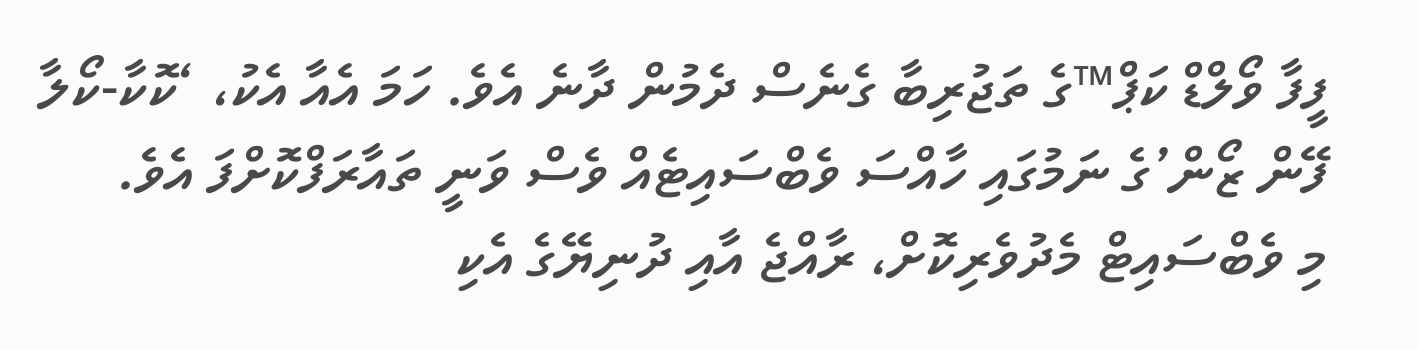ފީފާ ވޯލްޑް ކަޕް™ގެ ތަޖުރިބާ ގެނެސް ދެމުން ދާނެ އެވެ. ހަމަ އެއާ އެކު، ‘ކޮކާ-ކޯލާ ފޭން ޒޯން’ގެ ނަމުގައި ހާއްސަ ވެބްސައިޓެއް ވެސް ވަނީ ތައާރަފްކޮށްފަ އެވެ.
މި ވެބްސައިޓް މެދުވެރިކޮށް، ރާއްޖެ އާއި ދުނިޔޭގެ އެކި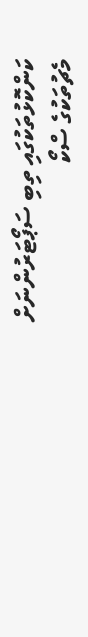ކަންކޮޅުތަކުގައި ތިބި ސަޕޯޓަރުންނަށް މެޗުތަކުގެ ސްކޯ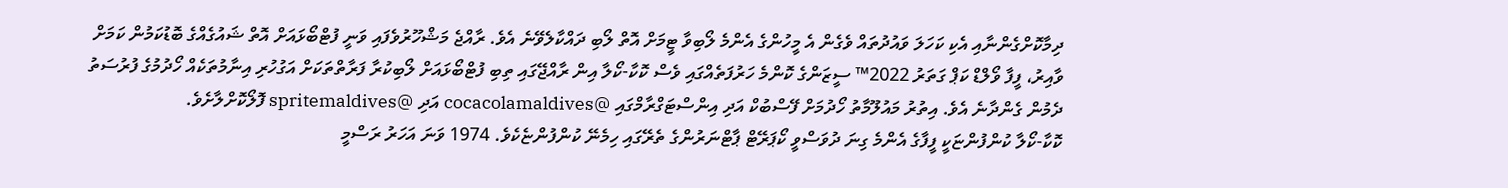ދިމާކޮށްގެންނާއި އެކި ކަހަލަ ވައުދުތައް ވެގެން އެ މީހުންގެ އެންމެ ލޯބިވާ ޓީމަށް އޮތް ލޯބި ދައްކާލެވޭނެ އެވެ. ރާއްޖެ މަޝްހޫރުވެފައި ވަނީ ފުޓްބޯޅައަށް އޮތް ޝައުގެއްގެ ބޮޑުކަމުން ކަމަށް ވާއިރު، ފީފާ ވޯލްޑް ކަޕް ގަތަރު 2022™ ސީޒަންގެ ކޮންމެ ހަރުފަތެއްގައި ވެސް ކޮކާ-ކޯލާ އިން ރާއްޖޭގައި ތިބި ފުޓްބޯޅައަށް ލޯބިކުރާ ފަރާތްތަކަށް އަގުހުރި އިނާމުތަކެއް ހޯދުމުގެ ފުރުސަތު ދެމުން ގެންދާނެ އެވެ. އިތުރު މައުލޫމާތު ހޯދުމަށް ފޭސްބުކް އަދި އިންސްޓަގްރާމްގައި @cocacolamaldives އަދި @spritemaldives ފޮލޯކޮށްލާށެވެ.
ކޮކާ-ކޯލާ ކުންފުންޏަކީ ފީފާގެ އެންމެ ގިނަ ދުވަސްވީ ކޯޕަރޭޓް ޕާޓްނަރުންގެ ތެރޭގައި ހިމެނޭ ކުންފުންޏެކެވެ. 1974 ވަނަ އަހަރު ރަސްމީ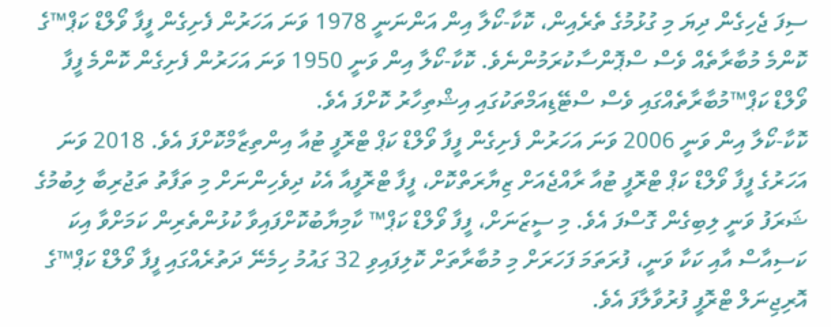ސިފަ ޖެހިގެން ދިޔަ މި ގުޅުމުގެ ތެރެއިން، ކޮކާ-ކޯލާ އިން އަންނަނީ 1978 ވަނަ އަހަރުން ފެށިގެން ފީފާ ވޯލްޑް ކަޕް™ގެ ކޮންމެ މުބާރާތެއް ވެސް ސްޕޮންސާކުރަމުންނެވެ. ކޮކާ-ކޯލާ އިން ވަނީ 1950 ވަނަ އަހަރުން ފެށިގެން ކޮންމެ ފީފާ ވޯލްޑް ކަޕް™މުބާރާތެއްގައި ވެސް ސްޓޭޑިއަމްތަކުގައި އިޝްތިހާރު ކޮށްފަ އެވެ.
ކޮކާ-ކޯލާ އިން ވަނީ 2006 ވަނަ އަހަރުން ފެށިގެން ފީފާ ވޯލްޑް ކަޕް ޓްރޮފީ ޓުއާ އިންތިޒާމްކޮށްފަ އެވެ. 2018 ވަނަ އަހަރުގެ ފީފާ ވޯލްޑް ކަޕް ޓްރޮފީ ޓުއާ ރާއްޖެއަށް ޒިޔާރަތްކޮށް، ފީފާ ޓްރޮފީއާ އެކު ދިވެހިންނަށް މި ތަފާތު ތަޖުރިބާ ލިބުމުގެ ޝަރަފު ވަނީ ލިބިގެން ގޮސްފަ އެވެ. މި ސީޒަނަށް، ފީފާ ވޯލްޑް ކަޕް™ ކާމިޔާބުކޮށްފައިވާ ކުޅުންތެރިން ކަމަށްވާ އިކަ ކަސިއާސް އާއި ކަކާ ވަނީ، ފުރަތަމަ ފަހަރަށް މި މުބާރާތަށް ކޮލިފައިވި 32 ގައުމު ހިމެނޭ ދަތުރެއްގައި ފީފާ ވޯލްޑް ކަޕް™ގެ އޮރިޖިނަލް ޓްރޮފީ ފުރުވާލާފަ އެވެ.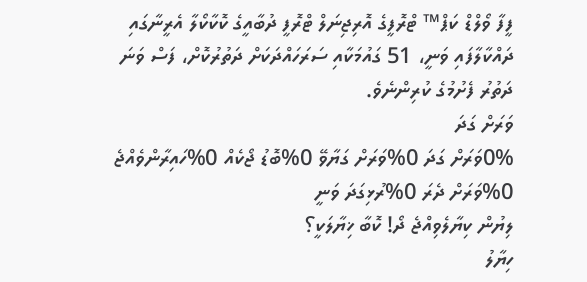ފީފާ ވޯލްޑް ކަޕް™ ޓްރޮފީގެ އޮރިޖިނަލް ޓްރޮފީ ދުބާއީގެ ކޮކާކޯލާ އެރީނާގައި ދައްކާލާފައި ވަނީ، 51 ގައުމަކާއި ސަރަހައްދަކަށް ދަތުރުކޮށް، ފަސް ވަނަ ދަތުރު ފެށުމުގެ ކުރިންނެވެ.
ވަރަށް ގަދަ
0%ވަރަށް ގަދަ 0%ވަރަށް ގަޔާވޭ 0%ބޮޑު ޖޯކެއް 0%ހައިރާންވެއްޖެ 0%ވަރަށް ދެރަ 0%ރުޅިގަދަ ވަނީ
ލިޔުން ކިޔާލެވިއްޖެ ދޯ! ކޮބާ ޚިޔާލަކީ؟
ހިޔާލު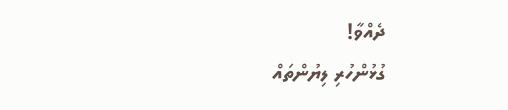ދެއްވާ!
ގުޅުންހުރި ލިޔުންތައް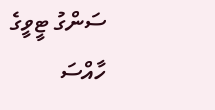ސަންގު ޓީވީގެ ހާއްސަ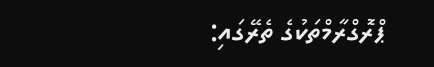ޕްރޮގްރާމްތަކުގެ ތެރޭގައި: